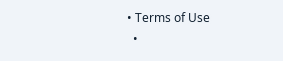• Terms of Use
  •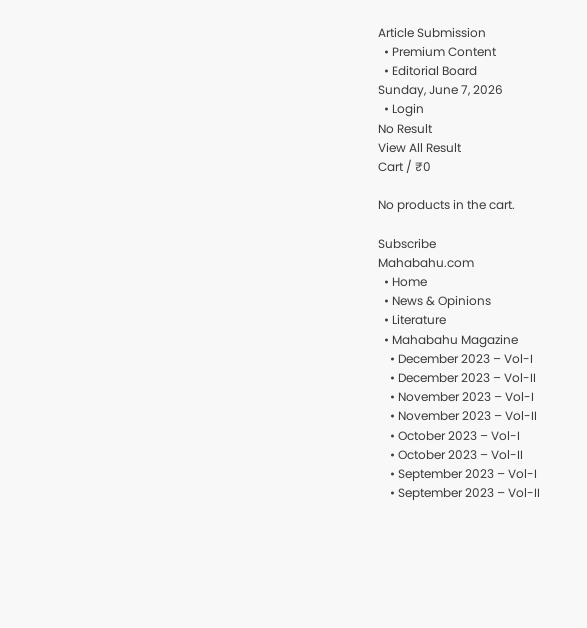Article Submission
  • Premium Content
  • Editorial Board
Sunday, June 7, 2026
  • Login
No Result
View All Result
Cart / ₹0

No products in the cart.

Subscribe
Mahabahu.com
  • Home
  • News & Opinions
  • Literature
  • Mahabahu Magazine
    • December 2023 – Vol-I
    • December 2023 – Vol-II
    • November 2023 – Vol-I
    • November 2023 – Vol-II
    • October 2023 – Vol-I
    • October 2023 – Vol-II
    • September 2023 – Vol-I
    • September 2023 – Vol-II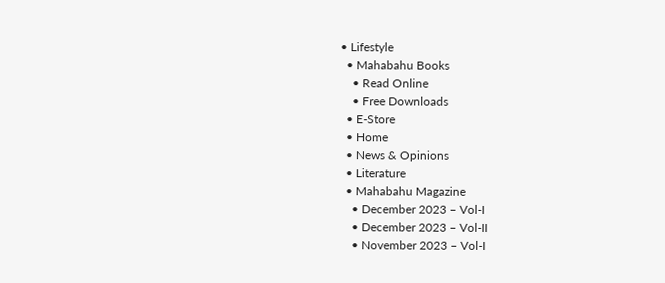• Lifestyle
  • Mahabahu Books
    • Read Online
    • Free Downloads
  • E-Store
  • Home
  • News & Opinions
  • Literature
  • Mahabahu Magazine
    • December 2023 – Vol-I
    • December 2023 – Vol-II
    • November 2023 – Vol-I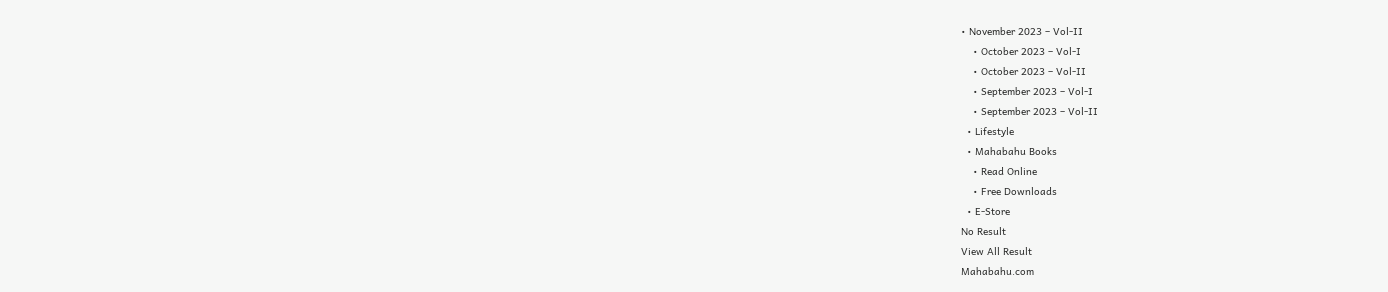• November 2023 – Vol-II
    • October 2023 – Vol-I
    • October 2023 – Vol-II
    • September 2023 – Vol-I
    • September 2023 – Vol-II
  • Lifestyle
  • Mahabahu Books
    • Read Online
    • Free Downloads
  • E-Store
No Result
View All Result
Mahabahu.com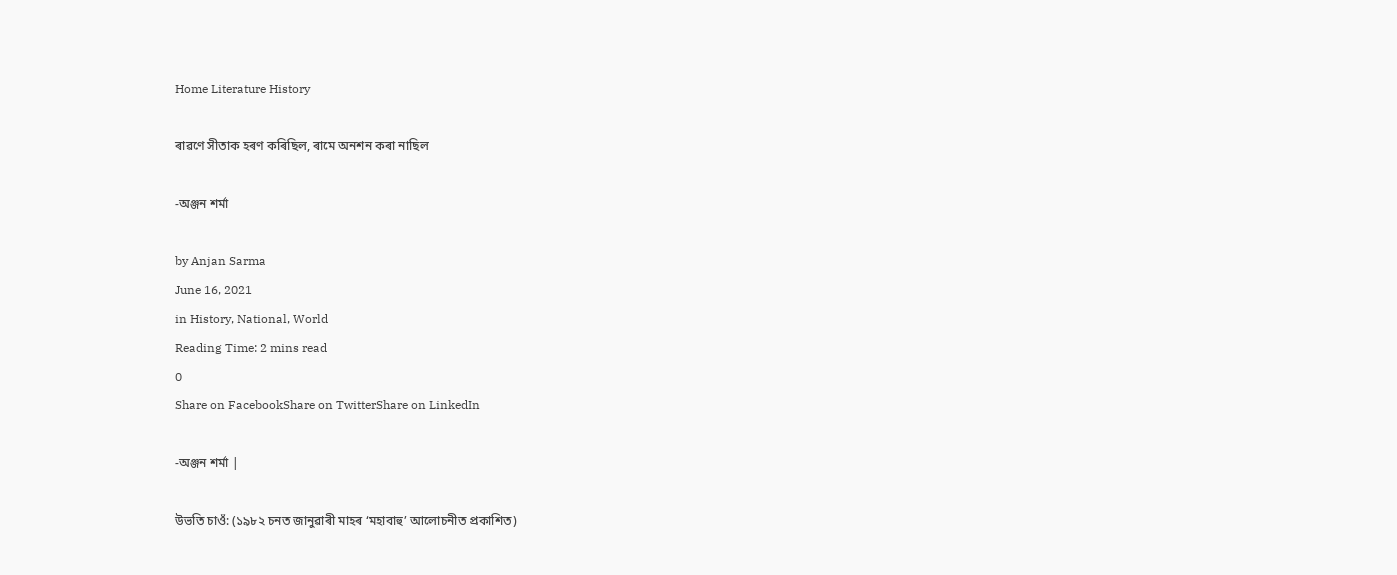Home Literature History

ৰাৱণে সীতাক হৰণ কৰিছিল, ৰামে অনশন কৰা নাছিল

-অঞ্জন শৰ্মা

by Anjan Sarma
June 16, 2021
in History, National, World
Reading Time: 2 mins read
0
Share on FacebookShare on TwitterShare on LinkedIn

-অঞ্জন শৰ্মা |

উভতি চাওঁ: (১৯৮২ চনত জানুৱাৰী মাহৰ ‘মহাবাহু’ আলোচনীত প্ৰকাশিত)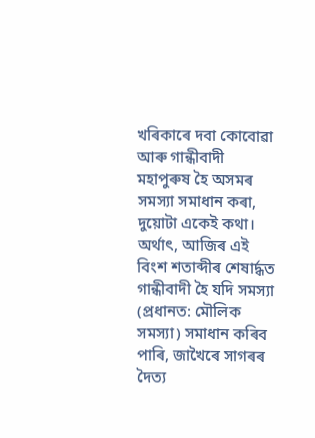খৰিকাৰে দবা কোবোৱা আৰু গান্ধীবাদী মহাপুৰুষ হৈ অসমৰ সমস্যা সমাধান কৰা, দুয়োটা একেই কথা। অৰ্থাৎ, আজিৰ এই বিংশ শতাব্দীৰ শেষাৰ্দ্ধত গান্ধীবাদী হৈ যদি সমস্যা (প্ৰধানত: মৌলিক সমস্যা) সমাধান কৰিব পাৰি, জাখৈৰে সাগৰৰ দৈত‍্য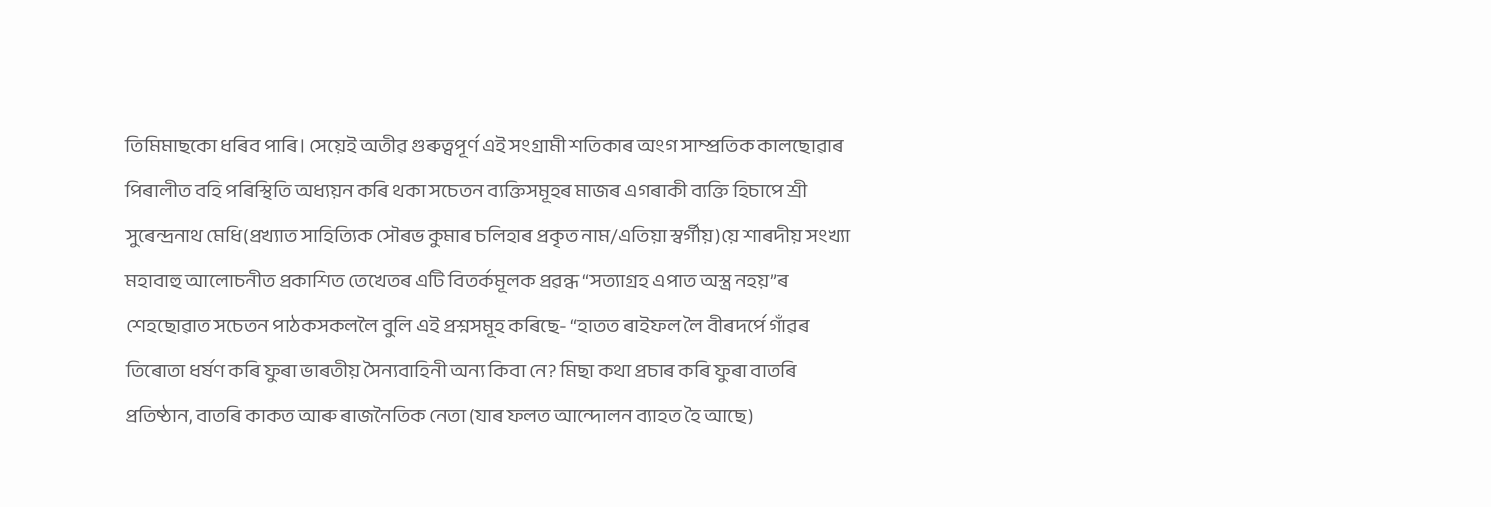তিমিমাছকো ধৰিব পাৰি। সেয়েই অতীৱ গুৰুত্বপূৰ্ণ এই সংগ্ৰামী শতিকাৰ অংগ সাম্প্ৰতিক কালছোৱাৰ পিৰালীত বহি পৰিস্থিতি অধ্যয়ন কৰি থকা সচেতন ব‍্যক্তিসমূহৰ মাজৰ এগৰাকী ব‍্যক্তি হিচাপে শ্ৰী সুৰেন্দ্ৰনাথ মেধি(প্ৰখ্যাত সাহিত্যিক সৌৰভ কুমাৰ চলিহাৰ প্ৰকৃত নাম/এতিয়া স্বৰ্গীয়)য়ে শাৰদীয় সংখ্যা মহাবাহু আলোচনীত প্ৰকাশিত তেখেতৰ এটি বিতৰ্কমূলক প্ৰৱন্ধ “সত‍্যাগ্ৰহ এপাত অস্ত্ৰ নহয়”ৰ শেহছোৱাত সচেতন পাঠকসকললৈ বুলি এই প্ৰশ্নসমূহ কৰিছে- “হাতত ৰাইফল লৈ বীৰদৰ্পে গাঁৱৰ তিৰোতা ধৰ্ষণ কৰি ফুৰা ভাৰতীয় সৈন‍্যবাহিনী অন‍্য কিবা নে? মিছা কথা প্ৰচাৰ কৰি ফুৰা বাতৰি প্ৰতিষ্ঠান, বাতৰি কাকত আৰু ৰাজনৈতিক নেতা (যাৰ ফলত আন্দোলন ব‍্যাহত হৈ আছে)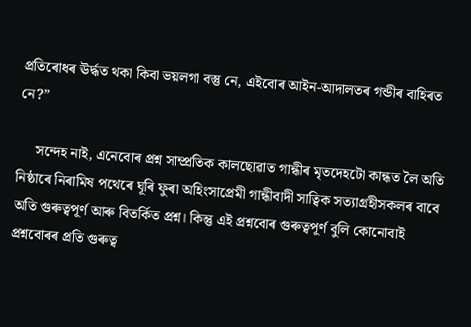প্ৰতিৰোধৰ ঊৰ্দ্ধত থকা কিবা ভয়লগা বস্তু নে, এইবোৰ আইন-আদালতৰ গন্ডীৰ বাহিৰত নে?”

     সন্দেহ নাই, এনেবোৰ প্ৰশ্ন সাম্প্ৰতিক কালছোৱাত গান্ধীৰ মৃতদেহটো কান্ধত লৈ অতি নিষ্ঠাৰে নিৰামিষ পথেৰে ঘূৰি ফুৰা অহিংসাপ্ৰেমী গান্ধীবাদী সাত্বিক সত‍্যাগ্ৰহীসকলৰ বাবে অতি গুৰুত্বপূৰ্ণ আৰু বিতৰ্কিত প্ৰশ্ন। কিন্তু এই প্ৰশ্নবোৰ গুৰুত্বপূৰ্ণ বুলি কোনোবাই প্ৰশ্নবোৰৰ প্ৰতি গুৰুত্ব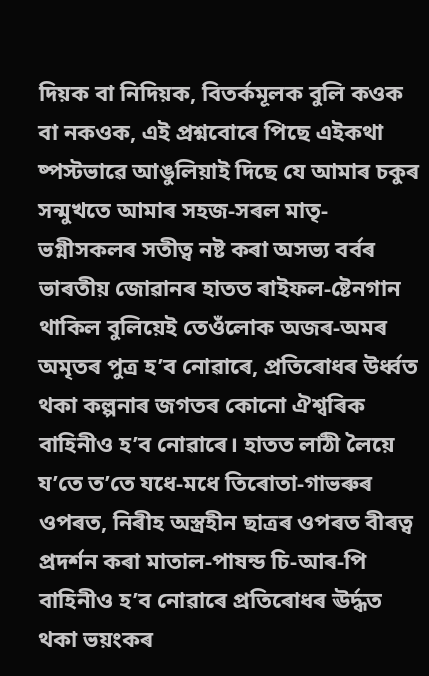দিয়ক বা নিদিয়ক, বিতৰ্কমূলক বুলি কওক বা নকওক, এই প্ৰশ্নবোৰে পিছে এইকথা ষ্পস্টভাৱে আঙুলিয়াই দিছে যে আমাৰ চকুৰ সন্মুখতে আমাৰ সহজ-সৰল মাতৃ-ভগ্নীসকলৰ সতীত্ব নষ্ট কৰা অসভ‍্য বৰ্বৰ ভাৰতীয় জোৱানৰ হাতত ৰাইফল-ষ্টেনগান থাকিল বুলিয়েই তেওঁলোক অজৰ-অমৰ অমৃতৰ পুত্ৰ হ’ব নোৱাৰে, প্ৰতিৰোধৰ উৰ্ধ্বত থকা কল্পনাৰ জগতৰ কোনো ঐশ্বৰিক বাহিনীও হ’ব নোৱাৰে। হাতত লাঠী লৈয়ে য’তে ত’তে যধে-মধে তিৰোতা-গাভৰুৰ ওপৰত, নিৰীহ অস্ত্ৰহীন ছাত্ৰৰ ওপৰত বীৰত্ব প্ৰদৰ্শন কৰা মাতাল-পাষন্ড চি-আৰ-পি বাহিনীও হ’ব নোৱাৰে প্ৰতিৰোধৰ ঊৰ্দ্ধত থকা ভয়ংকৰ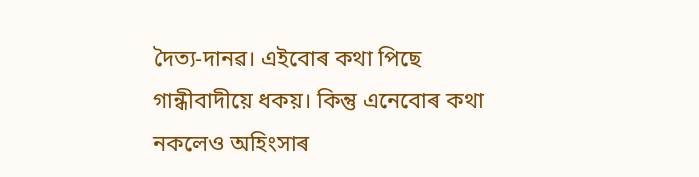দৈত‍্য-দানৱ। এইবোৰ কথা পিছে গান্ধীবাদীয়ে ধকয়। কিন্তু এনেবোৰ কথা নকলেও অহিংসাৰ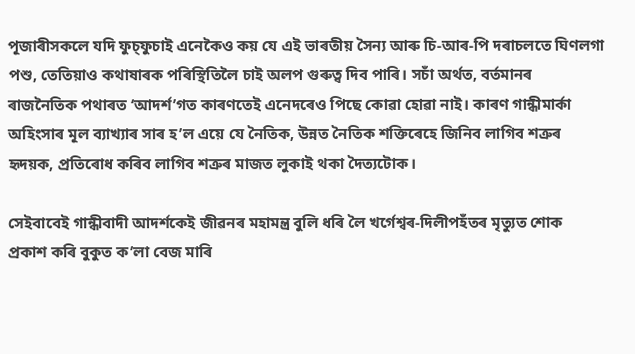পূজাৰীসকলে যদি ফুচ্ফুচাই এনেকৈও কয় যে এই ভাৰতীয় সৈন্য আৰু চি-আৰ-পি দৰাচলতে ঘিণলগা পশু, তেতিয়াও কথাষাৰক পৰিস্থিতিলৈ চাই অলপ গুৰুত্ব দিব পাৰি। সচাঁ অৰ্থত, বৰ্তমানৰ ৰাজনৈতিক পথাৰত ‘আদৰ্শ’গত কাৰণতেই এনেদৰেও পিছে কোৱা হোৱা নাই। কাৰণ গান্ধীমাৰ্কা অহিংসাৰ মূল ব‍্যাখ‍্যাৰ সাৰ হ’ল এয়ে যে নৈতিক, উন্নত নৈতিক শক্তিৰেহে জিনিব লাগিব শত্ৰুৰ হৃদয়ক, প্ৰতিৰোধ কৰিব লাগিব শত্ৰুৰ মাজত লুকাই থকা দৈত‍্যটোক।

সেইবাবেই গান্ধীবাদী আদৰ্শকেই জীৱনৰ মহামন্ত্ৰ বুলি ধৰি লৈ খৰ্গেশ্বৰ-দিলীপহঁতৰ মৃত্যুত শোক প্ৰকাশ কৰি বুকুত ক’লা বেজ মাৰি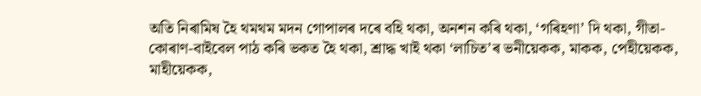অতি নিৰামিষ হৈ থমথম মদন গোপালৰ দৰে বহি থকা, অনশন কৰি থকা, ‘গৰিহণা’ দি থকা, গীতা-কোৰাণ-বাইবেল পাঠ কৰি ভকত হৈ থকা, শ্ৰাদ্ধ খাই থকা ‘লাচিত’ৰ ভনীয়েকক, মাকক, পেহীয়েকক, মাহীয়েকক,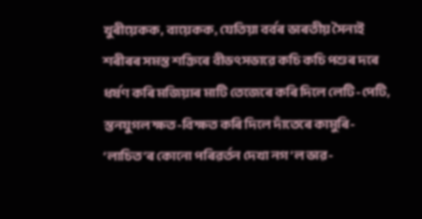খুৰীয়েকক, বায়েকক, যেতিয়া বৰ্বৰ ভাৰতীয় সৈন্যই শৰীৰৰ সমস্ত শক্তিৰে বীভৎসভাৱে কচি কচি পশুৰ দৰে ধৰ্ষণ কৰি মজিয়াৰ মাটি তেজেৰে কৰি দিলে লেটি-পেটি, স্তনযুগল ক্ষত-বিক্ষত কৰি দিলে দাঁতেৰে কামুৰি- ‘লাচিত’ৰ কোনো পৰিৱৰ্তন দেখা নগ’ল ভাৱ-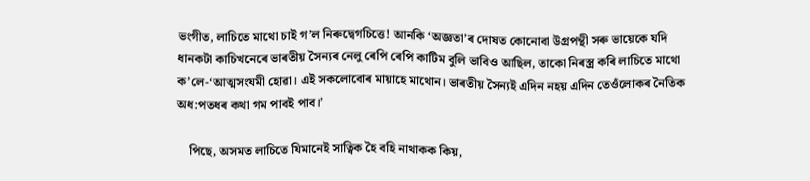ভংগীত, লাচিতে মাথো চাই গ’ল নিৰুদ্বেগচিত্তে! আনকি ‘অজ্ঞতা’ৰ দোষত কোনোবা উগ্ৰপন্থী সৰু ভায়েকে যদি ধানকটা কাচিখনেৰে ভাৰতীয় সৈন‍্যৰ নেলু ৰেপি ৰেপি কাটিম বুলি ভাবিও আছিল, তাকো নিৰস্ত্ৰ কৰি লাচিতে মাথো ক’লে-‘আত্মসংযমী হোৱা। এই সকলোবোৰ মায়াহে মাথোন। ভাৰতীয় সৈন্যই এদিন নহয় এদিন তেওঁলোকৰ নৈতিক অধ:পতধৰ কথা গম পাবই পাব।’

    পিছে, অসমত লাচিতে যিমানেই সাত্বিক হৈ বহি নাথাকক কিয়,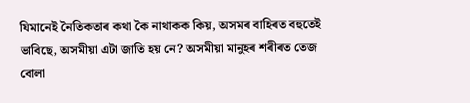যিমানেই নৈতিকতাৰ কথা কৈ নাথাকক কিয়, অসমৰ বাহিৰত বহুতেই ভাবিছে, অসমীয়া এটা জাতি হয় নে? অসমীয়া মানুহৰ শৰীৰত তেজ বোলা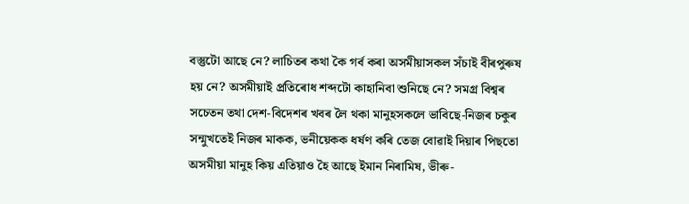বস্তুটো আছে নে? লাচিতৰ কথা কৈ গৰ্ব কৰা অসমীয়াসকল সঁচাই বীৰপুৰুষ হয় নে? অসমীয়াই প্ৰতিৰোধ শব্দটো কাহানিবা শুনিছে নে? সমগ্ৰ বিশ্বৰ সচেতন তথা দেশ-বিদেশৰ খবৰ লৈ থকা মানুহসকলে ভাবিছে-নিজৰ চকুৰ সন্মুখতেই নিজৰ মাকক, ভনীয়েকক ধৰ্ষণ কৰি তেজ বোৱাই দিয়াৰ পিছতো অসমীয়া মানুহ কিয় এতিয়াও হৈ আছে ইমান নিৰামিষ, ভীৰু-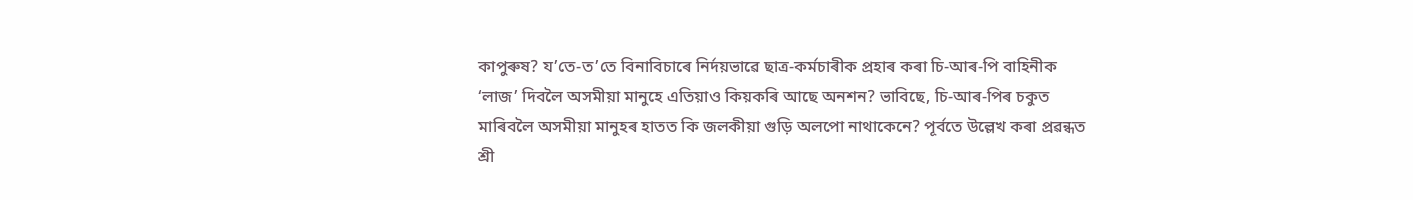কাপুৰুষ? য’তে-ত’তে বিনাবিচাৰে নিৰ্দয়ভাৱে ছাত্ৰ-কৰ্মচাৰীক প্ৰহাৰ কৰা চি-আৰ-পি বাহিনীক ‘লাজ’ দিবলৈ অসমীয়া মানুহে এতিয়াও কিয়কৰি আছে অনশন? ভাবিছে, চি-আৰ-পিৰ চকুত মাৰিবলৈ অসমীয়া মানুহৰ হাতত কি জলকীয়া গুড়ি অলপো নাথাকেনে? পূৰ্বতে উল্লেখ কৰা প্ৰৱন্ধত শ্ৰী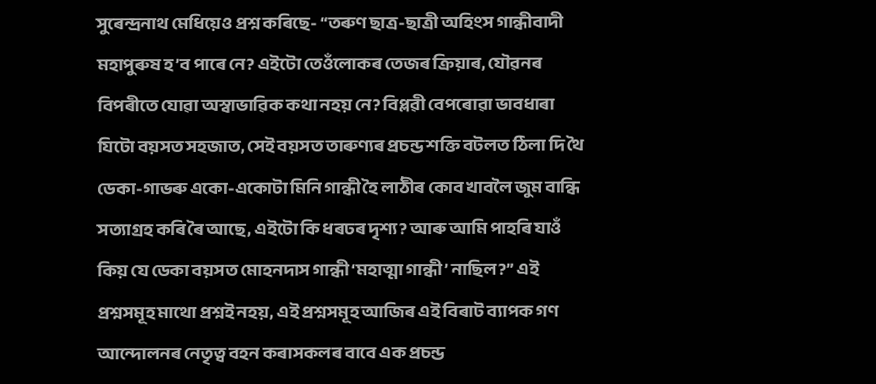সুৰেন্দ্ৰনাথ মেধিয়েও প্ৰশ্ন কৰিছে- “তৰুণ ছাত্ৰ-ছাত্ৰী অহিংস গান্ধীবাদী মহাপুৰুষ হ’ব পাৰে নে? এইটো তেওঁলোকৰ তেজৰ ক্ৰিয়াৰ, যৌৱনৰ বিপৰীতে যোৱা অস্বাভাৱিক কথা নহয় নে? বিপ্লৱী বেপৰোৱা ভাবধাৰা যিটো বয়সত সহজাত, সেই বয়সত তাৰুণ‍্যৰ প্ৰচন্ড শক্তি বটলত ঠিলা দি থৈ ডেকা-গাভৰু একো-একোটা মিনি গান্ধী হৈ লাঠীৰ কোব খাবলৈ জুম বান্ধি সত‍্যাগ্ৰহ কৰি ৰৈ আছে, এইটো কি ধৰঢৰ দৃশ্য? আৰু আমি পাহৰি যাওঁ কিয় যে ডেকা বয়সত মোহনদাস গান্ধী ‘মহাত্মা গান্ধী’ নাছিল?” এই প্ৰশ্নসমূহ মাথো প্ৰশ্নই নহয়, এই প্ৰশ্নসমূহ আজিৰ এই বিৰাট ব‍্যাপক গণ আন্দোলনৰ নেতৃত্ব বহন কৰাসকলৰ বাবে এক প্ৰচন্ড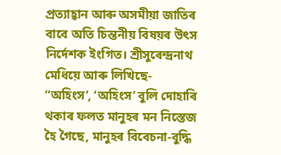প্ৰত‍্যাহ্বান আৰু অসমীয়া জাতিৰ বাবে অতি চিন্তনীয় বিষয়ৰ উৎস নিৰ্দেশক ইংগিত। শ্ৰীসুৰেন্দ্ৰনাথ মেধিয়ে আৰু লিখিছে- “অহিংস’, ‘অহিংস’ বুলি দোহাৰি থকাৰ ফলত মানুহৰ মন নিস্তেজ হৈ গৈছে, মানুহৰ বিবেচনা-বুদ্ধি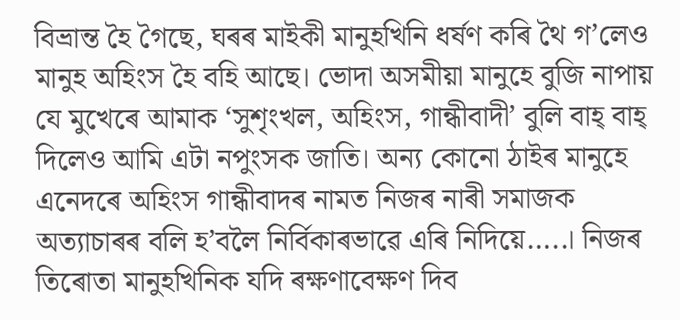বিভ্ৰান্ত হৈ গৈছে, ঘৰৰ মাইকী মানুহখিনি ধৰ্ষণ কৰি থৈ গ’লেও মানুহ অহিংস হৈ বহি আছে। ভোদা অসমীয়া মানুহে বুজি নাপায় যে মুখেৰে আমাক ‘সুশৃংখল, অহিংস, গান্ধীবাদী’ বুলি বাহ্ বাহ্ দিলেও আমি এটা নপুংসক জাতি। অন‍্য কোনো ঠাইৰ মানুহে এনেদৰে অহিংস গান্ধীবাদৰ নামত নিজৰ নাৰী সমাজক অত‍্যাচাৰৰ বলি হ’বলৈ নিৰ্বিকাৰভাৱে এৰি নিদিয়ে…..। নিজৰ তিৰোতা মানুহখিনিক যদি ৰক্ষণাবেক্ষণ দিব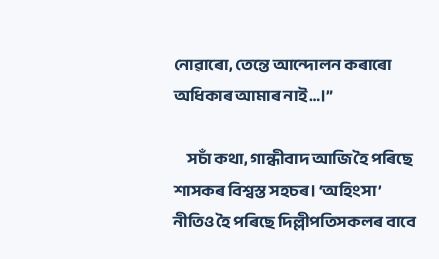নোৱাৰো, তেন্তে আন্দোলন কৰাৰো অধিকাৰ আমাৰ নাই…।”

     সচাঁ কথা, গান্ধীবাদ আজি হৈ পৰিছে শাসকৰ বিশ্বস্ত সহচৰ। ‘অহিংসা’ নীতিও হৈ পৰিছে দিল্লীপতিসকলৰ বাবে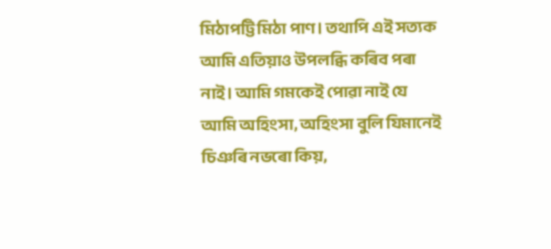মিঠাপট্টি মিঠা পাণ। তথাপি এই সত‍্যক আমি এতিয়াও উপলব্ধি কৰিব পৰা নাই। আমি গমকেই পোৱা নাই যে আমি অহিংসা, অহিংসা বুলি যিমানেই চিঞৰি নভৰো কিয়,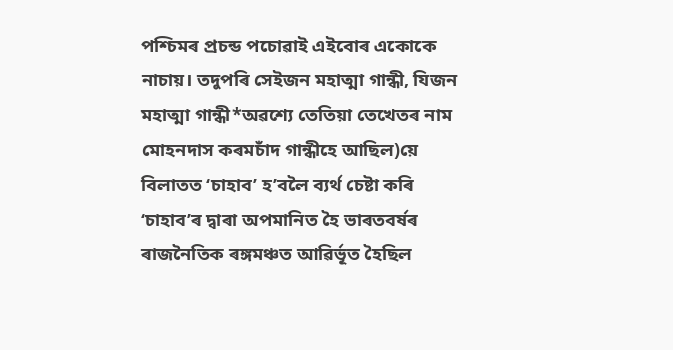পশ্চিমৰ প্ৰচন্ড পচোৱাই এইবোৰ একোকে নাচায়। তদুপৰি সেইজন মহাত্মা গান্ধী, যিজন মহাত্মা গান্ধী*অৱশ্যে তেতিয়া তেখেতৰ নাম মোহনদাস কৰমচাঁদ গান্ধীহে আছিল)য়ে বিলাতত ‘চাহাব’ হ’বলৈ ব‍্যৰ্থ চেষ্টা কৰি ‘চাহাব’ৰ দ্বাৰা অপমানিত হৈ ভাৰতবৰ্ষৰ ৰাজনৈতিক ৰঙ্গমঞ্চত আৱিৰ্ভূত হৈছিল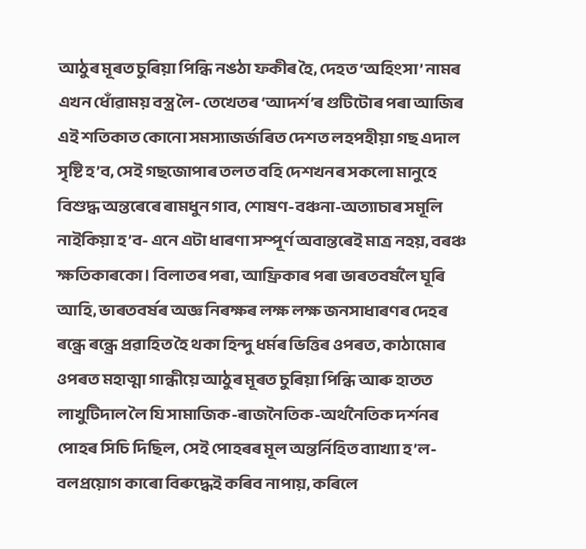আঠুৰ মূৰত চুৰিয়া পিন্ধি নঙঠা ফকীৰ হৈ, দেহত ‘অহিংসা’ নামৰ এখন ধোঁৱাময় বস্ত্ৰ লৈ- তেখেতৰ ‘আদৰ্শ’ৰ গুটিটোৰ পৰা আজিৰ এই শতিকাত কোনো সমস্যাজৰ্জৰিত দেশত লহপহীয়া গছ এদাল সৃষ্টি হ’ব, সেই গছজোপাৰ তলত বহি দেশখনৰ সকলো মানুহে বিশুদ্ধ অন্তৰেৰে ৰামধুন গাব, শোষণ-বঞ্চনা-অত‍্যাচাৰ সমূলি নাইকিয়া হ’ব- এনে এটা ধাৰণা সম্পূৰ্ণ অবান্তৰেই মাত্ৰ নহয়, বৰঞ্চ ক্ষতিকাৰকো। বিলাতৰ পৰা, আফ্ৰিকাৰ পৰা ভাৰতবৰ্ষলৈ ঘূৰি আহি, ভাৰতবৰ্ষৰ অজ্ঞ নিৰক্ষৰ লক্ষ লক্ষ জনসাধাৰণৰ দেহৰ ৰন্ধ্ৰে ৰন্ধ্ৰে প্ৰৱাহিত হৈ থকা হিন্দু ধৰ্মৰ ভিত্তিৰ ওপৰত, কাঠামোৰ ওপৰত মহাত্মা গান্ধীয়ে আঠুৰ মূৰত চুৰিয়া পিন্ধি আৰু হাতত লাখুটিদাল লৈ যি সামাজিক-ৰাজনৈতিক-অৰ্থনৈতিক দৰ্শনৰ পোহৰ সিচি দিছিল, সেই পোহৰৰ মূল অন্তৰ্নিহিত ব‍্যাখ‍্যা হ’ল- বলপ্ৰয়োগ কাৰো বিৰুদ্ধেই কৰিব নাপায়, কৰিলে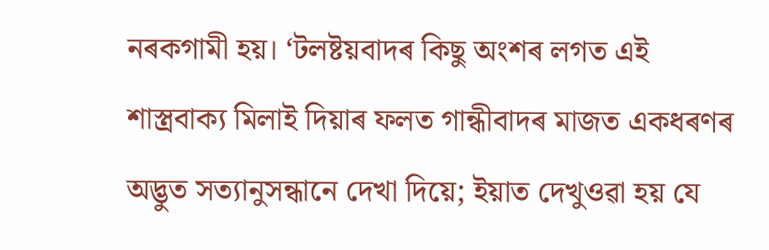নৰকগামী হয়। ‘টলষ্টয়বাদৰ কিছু অংশৰ লগত এই শাস্ত্ৰবাক‍্য মিলাই দিয়াৰ ফলত গান্ধীবাদৰ মাজত একধৰণৰ অদ্ভুত সত‍্যানুসন্ধানে দেখা দিয়ে; ইয়াত দেখুওৱা হয় যে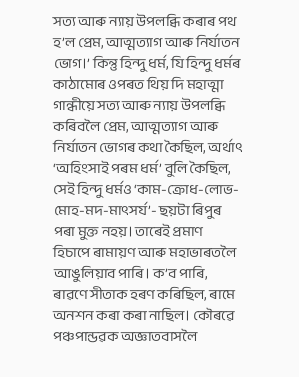সত্য আৰু ন‍্যায় উপলব্ধি কৰাৰ পথ হ’ল প্ৰেম, আত্মত‍্যাগ আৰু নিৰ্যাতন ভোগ।’ কিন্তু হিন্দু ধৰ্ম, যি হিন্দু ধৰ্মৰ কাঠামোৰ ওপৰত থিয় দি মহাত্মা গান্ধীয়ে সত্য আৰু ন‍্যায় উপলব্ধি কৰিবলৈ প্ৰেম, আত্মত‍্যাগ আৰু নিৰ্যাতন ভোগৰ কথা কৈছিল, অৰ্থাৎ ‘অহিংসাই পৰম ধৰ্ম’ বুলি কৈছিল, সেই হিন্দু ধৰ্মও ‘কাম-ক্ৰোধ-লোভ-মোহ-মদ-মাৎসৰ্য’- ছয়টা ৰিপুৰ পৰা মুক্ত নহয়। তাৰেই প্ৰমাণ হিচাপে ৰামায়ণ আৰু মহাভাৰতলৈ আঙুলিয়াব পাৰি। ক’ব পাৰি, ৰাৱণে সীতাক হৰণ কৰিছিল, ৰামে অনশন কৰা কৰা নাছিল। কৌৰৱে পঞ্চপান্ডৱক অজ্ঞাতবাসলৈ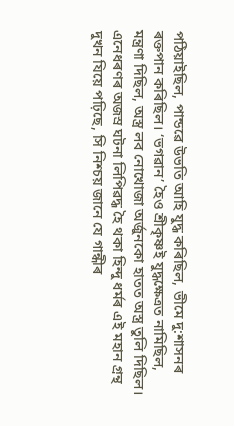পঠিয়াইছিল, পান্ডৱে উভতি আহি যুদ্ধ কৰিছিল, ভীমে দু:শাসনৰ ৰক্তপান কৰিছিল। ‘ভগৱান’ হৈও শ্ৰীকৃষ্ণই যুদ্ধক্ষেত্ৰত নামিছিল, মন্ত্ৰণা দিছিল, অস্ত্ৰ লব নোখোজা অৰ্জুনকো হাতত অস্ত্ৰ তুলি দিছিল। এনেধৰণৰ অজস্ৰ ঘটনা লিপিৱদ্ধ হৈ থকা হিন্দু ধৰ্মৰ এই মহান গ্ৰন্থ দুখন যিয়ে পঢ়িছে, সি নিশ্চয় জানে যে গান্ধীৰ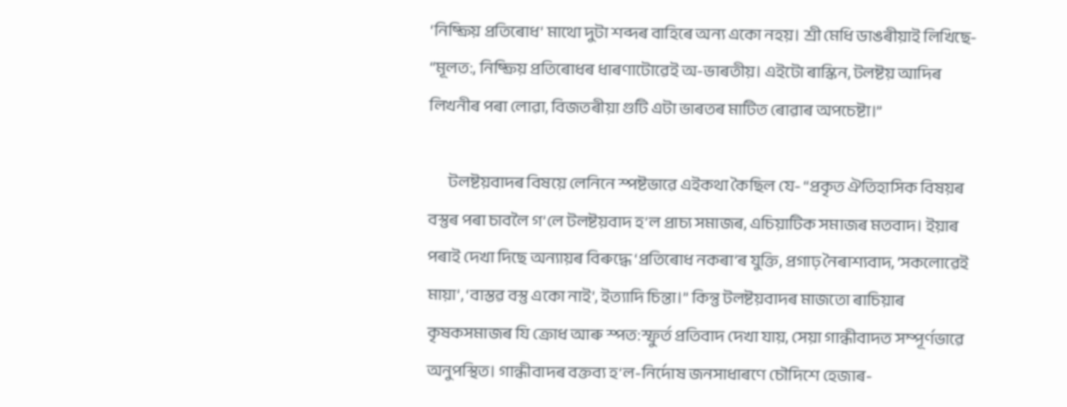‘নিষ্ক্ৰিয় প্ৰতিৰোধ’ মাথো দুটা শব্দৰ বাহিৰে অন‍্য একো নহয়। শ্ৰী মেধি ডাঙৰীয়াই লিখিছে- “মূলত:, নিষ্ক্ৰিয় প্ৰতিৰোধৰ ধাৰণাটোৱেই অ-ভাৰতীয়। এইটো ৰাস্কিন, টলষ্টয় আদিৰ লিখনীৰ পৰা লোৱা, বিজতৰীয়া গুটি এটা ভাৰতৰ মাটিত ৰোৱাৰ অপচেষ্টা।”

       টলষ্টয়বাদৰ বিষয়ে লেনিনে স্পষ্টভাৱে এইকথা কৈছিল যে- “প্ৰকৃত ঐতিহাসিক বিষয়ৰ বস্তুৰ পৰা চাবলৈ গ’লে টলষ্টয়বাদ হ’ল প্ৰাচ‍্য সমাজৰ, এচিয়াটিক সমাজৰ মতবাদ। ইয়াৰ পৰাই দেখা দিছে অন‍্যায়ৰ বিৰুদ্ধে ‘প্ৰতিৰোধ নকৰা’ৰ যুক্তি, প্ৰগাঢ় নৈৰাশ‍্যবাদ, ‘সকলোৱেই মায়া’, ‘বাস্তৱ বস্তু একো নাই’, ইত্যাদি চিন্তা।” কিন্তু টলষ্টয়বাদৰ মাজতো ৰাচিয়াৰ কৃষকসমাজৰ যি ক্ৰোধ আৰু স্পত:স্ফুৰ্ত প্ৰতিবাদ দেখা যায়, সেয়া গান্ধীবাদত সম্পূৰ্ণভাৱে অনুপস্থিত। গান্ধীবাদৰ বক্তব্য হ’ল-নিৰ্দোষ জনসাধাৰণে চৌদিশে হেজাৰ-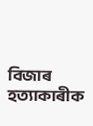বিজাৰ হত‍্যাকাৰীক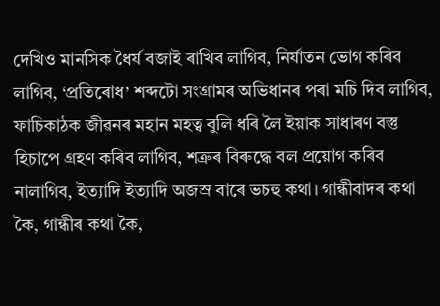দেখিও মানসিক ধৈৰ্য বজাই ৰাখিব লাগিব, নিৰ্যাতন ভোগ কৰিব লাগিব, ‘প্ৰতিৰোধ’ শব্দটো সংগ্ৰামৰ অভিধানৰ পৰা মচি দিব লাগিব, ফাচিকাঠক জীৱনৰ মহান মহত্ব বুলি ধৰি লৈ ইয়াক সাধাৰণ বস্তু হিচাপে গ্ৰহণ কৰিব লাগিব, শত্ৰুৰ বিৰুদ্ধে বল প্ৰয়োগ কৰিব নালাগিব, ইত্যাদি ইত্যাদি অজস্ৰ বাৰে ভচহু কথা। গান্ধীবাদৰ কথা কৈ, গান্ধীৰ কথা কৈ,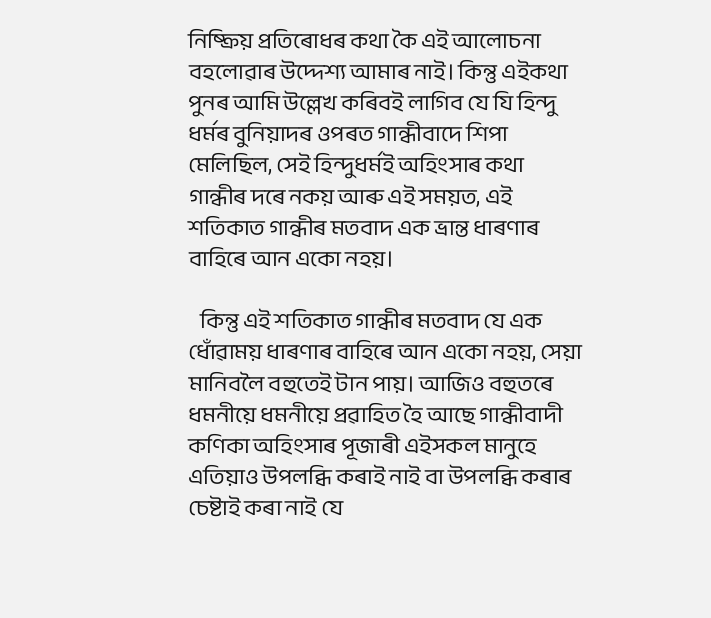নিষ্ক্ৰিয় প্ৰতিৰোধৰ কথা কৈ এই আলোচনা বহলোৱাৰ উদ্দেশ্য আমাৰ নাই। কিন্তু এইকথা পুনৰ আমি উল্লেখ কৰিবই লাগিব যে যি হিন্দু ধৰ্মৰ বুনিয়াদৰ ওপৰত গান্ধীবাদে শিপা মেলিছিল, সেই হিন্দুধৰ্মই অহিংসাৰ কথা গান্ধীৰ দৰে নকয় আৰু এই সময়ত, এই শতিকাত গান্ধীৰ মতবাদ এক ভ্ৰান্ত ধাৰণাৰ বাহিৰে আন একো নহয়।

   কিন্তু এই শতিকাত গান্ধীৰ মতবাদ যে এক ধোঁৱাময় ধাৰণাৰ বাহিৰে আন একো নহয়, সেয়া মানিবলৈ বহুতেই টান পায়। আজিও বহুতৰে ধমনীয়ে ধমনীয়ে প্ৰৱাহিত হৈ আছে গান্ধীবাদী কণিকা‌ অহিংসাৰ পূজাৰী এইসকল মানুহে এতিয়াও উপলব্ধি কৰাই নাই বা উপলব্ধি কৰাৰ চেষ্টাই কৰা নাই যে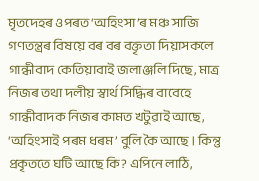মৃতদেহৰ ওপৰত ‘অহিংসা’ৰ মঞ্চ সাজি গণতন্ত্ৰৰ বিষয়ে বৰ বৰ বক্তৃতা দিয়াসকলে গান্ধীবাদ কেতিয়াবাই জলাঞ্জলি দিছে, মাত্ৰ নিজৰ তথা দলীয় স্বাৰ্থ সিদ্ধিৰ বাবেহে গান্ধীবাদক নিজৰ কামত খটুৱাই আছে, ‘অহিংসাই পৰম ধৰম’ বুলি কৈ আছে। কিন্তু প্ৰকৃততে ঘটি আছে কি? এপিনে লাঠি,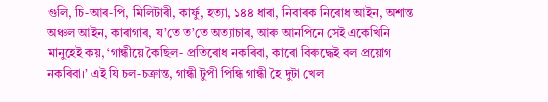গুলি, চি-আৰ-পি, মিলিটাৰী, কাৰ্ফু, হত্যা, ১৪৪ ধাৰা, নিবাৰক নিৰোধ আইন, অশান্ত অঞ্চল আইন, কাৰাগাৰ, য’তে ত’তে অত‍্যাচাৰ, আৰু আনপিনে সেই একেখিনি মানুহেই কয়, ‘গান্ধীয়ে কৈছিল- প্ৰতিৰোধ নকৰিবা, কাৰো বিৰুদ্ধেই বল প্ৰয়োগ নকৰিবা।’ এই যি চল-চক্ৰান্ত, গান্ধী টুপী পিন্ধি গান্ধী হৈ দুটা খেল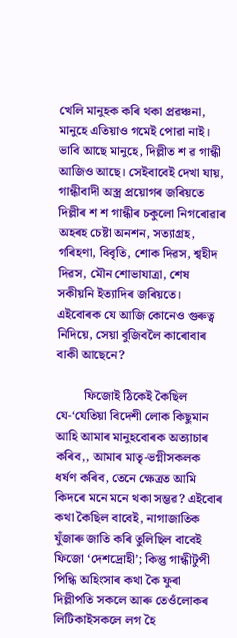খেলি মানুহক কৰি থকা প্ৰৱঞ্চনা, মানুহে এতিয়াও গমেই পোৱা নাই। ভাবি আছে মানুহে, দিল্লীত শ ৱ গান্ধী আজিও আছে। সেইবাবেই দেখা যায়, গান্ধীবাদী অস্ত্ৰ প্ৰয়োগৰ জৰিয়তে দিল্লীৰ শ শ গান্ধীৰ চকুলো নিগৰোৱাৰ অহৰহ চেষ্টা অনশন, সত‍্যাগ্ৰহ, গৰিহণা, বিবৃতি, শোক দিৱস, শ্বহীদ দিৱস, মৌন শোভাযাত্ৰা, শেষ সকীয়নি ইত‍্যাদিৰ জৰিয়তে। এইবোৰক যে আজি কোনেও গুৰুত্ব নিদিয়ে, সেয়া বুজিবলৈ কাৰোবাৰ বাকী আছেনে?

         ফিজোই ঠিকেই কৈছিল যে-‘যেতিয়া বিদেশী লোক কিছুমান আহি আমাৰ মানুহবোৰক অত‍্যাচাৰ কৰিব,, আমাৰ মাতৃ-ভগ্নীসকলক ধৰ্ষণ কৰিব, তেনে ক্ষেত্ৰত আমি কিদৰে মনে মনে থকা সম্ভৱ? এইবোৰ কথা কৈছিল বাবেই, নাগাজাতিক যুঁজাৰু জাতি কৰি তুলিছিল বাবেই ফিজো ‘দেশদ্ৰোহী’; কিন্তু গান্ধীটুপী পিন্ধি অহিংসাৰ কথা কৈ ফুৰা দিল্লীপতি সকলে আৰু তেওঁলোকৰ লিটিকাইসকলে লগ হৈ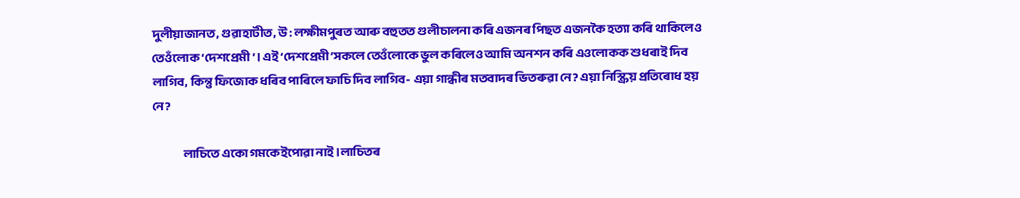দুলীয়াজানত, গুৱাহাটীত, উ: লক্ষীমপুৰত আৰু বহুতত গুলীচালনা কৰি এজনৰ পিছত এজনকৈ হত্যা কৰি থাকিলেও তেওঁলোক ‘দেশপ্ৰেমী’। এই ‘দেশপ্ৰেমী’সকলে তেওঁলোকে ভুল কৰিলেও আমি অনশন কৰি এওলোকক শুধৰাই দিব লাগিব, কিন্তু ফিজোক ধৰিব পাৰিলে ফাচি দিব লাগিব- এয়া গান্ধীৰ মতবাদৰ ভিতৰুৱা নে? এয়া নিস্ক্ৰিয় প্ৰতিৰোধ হয় নে?

               লাচিতে একো গমকেইপোৱা নাই।লাচিতৰ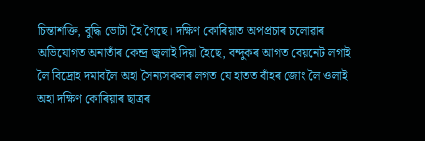চিন্তাশক্তি, বুদ্ধি ভোটা হৈ গৈছে। দক্ষিণ কোৰিয়াত অপপ্ৰচাৰ চলোৱাৰ অভিযোগত অনাতাঁৰ কেন্দ্ৰ জ্বলাই দিয়া হৈছে, বন্দুকৰ আগত বেয়নেট লগাই লৈ বিদ্ৰোহ দমাবলৈ অহা সৈন‍্যসকলৰ লগত যে হাতত বাঁহৰ জোং লৈ ওলাই অহা দক্ষিণ কোৰিয়াৰ ছাত্ৰৰ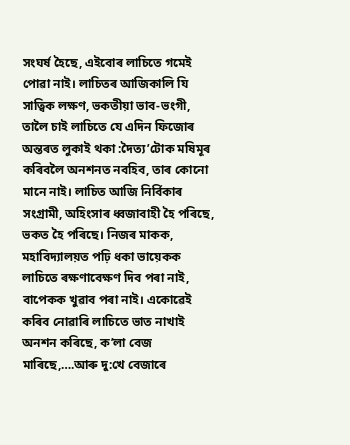সংঘৰ্ষ হৈছে, এইবোৰ লাচিতে গমেই পোৱা নাই। লাচিতৰ আজিকালি যি সাত্বিক লক্ষণ, ভকতীয়া ভাব-ভংগী, তালৈ চাই লাচিতে যে এদিন ফিজোৰ অন্তৰত লুকাই থকা :দৈত‍্য’টোক মষিমূৰ কৰিবলৈ অনশনত নবহিব, তাৰ কোনো মানে নাই। লাচিত আজি নিৰ্বিকাৰ সংগ্ৰামী, অহিংসাৰ ধ্বজাবাহী হৈ পৰিছে, ভকত হৈ পৰিছে। নিজৰ মাকক, মহাবিদ্যালয়ত পঢ়ি ধকা ভায়েকক লাচিতে ৰক্ষণাবেক্ষণ দিব পৰা নাই, বাপেকক খুৱাব পৰা নাই। একোৱেই কৰিব নোৱাৰি লাচিতে ভাত নাখাই অনশন কৰিছে, ক’লা বেজ মাৰিছে,….আৰু দু:খে বেজাৰে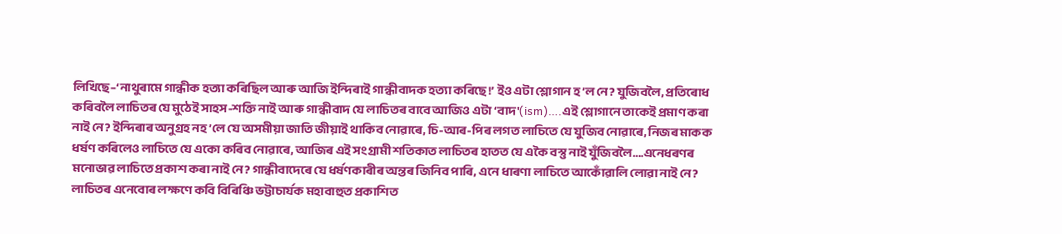লিখিছে–‘নাথুৰামে গান্ধীক হত্যা কৰিছিল আৰু আজি ইন্দিৰাই গান্ধীবাদক হত্যা কৰিছে!’ ইও এটা শ্লোগান হ’ল নে? যুজিবলৈ, প্ৰতিৰোধ কৰিবলৈ লাচিতৰ যে মুঠেই সাহস-শক্তি নাই আৰু গান্ধীবাদ যে লাচিতৰ বাবে আজিও এটা ‘বাদ'(ism)….এই শ্লোগানে তাকেই প্ৰমাণ কৰা নাই নে? ইন্দিৰাৰ অনুগ্ৰহ নহ’লে যে অসমীয়া জাতি জীয়াই থাকিব নোৱাৰে, চি-আৰ-পিৰ লগত লাচিতে যে যুজিব নোৱাৰে, নিজৰ মাকক ধৰ্ষণ কৰিলেও লাচিতে যে একো কৰিব নোৱাৰে, আজিৰ এই সংগ্ৰামী শতিকাত লাচিতৰ হাতত যে একৈ বস্তু নাই যুঁজিবলৈ….এনেধৰণৰ মনোভাৱ লাচিতে প্ৰকাশ কৰা নাই নে? গান্ধীবাদেৰে যে ধৰ্ষণকাৰীৰ অন্তৰ জিনিব পাৰি, এনে ধাৰণা লাচিতে আকোঁৱালি লোৱা নাই নে? লাচিতৰ এনেবোৰ লক্ষণে কবি বিৰিঞ্চি ভট্টাচাৰ্যক মহাবাহুত প্ৰকাশিত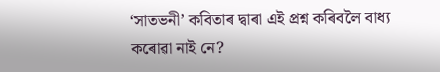‘সাতভনী’ কবিতাৰ দ্বাৰা এই প্ৰশ্ন কৰিবলৈ বাধ্য কৰোৱা নাই নে?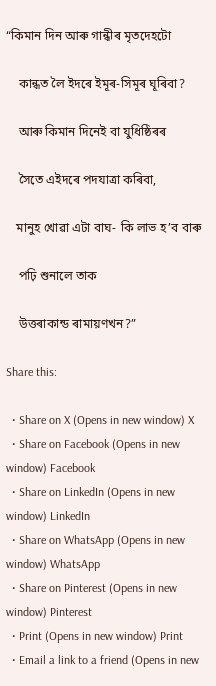“কিমান দিন আৰু গান্ধীৰ মৃতদেহটো

    কান্ধত লৈ ইদৰে ইমূৰ-সিমূৰ ঘূৰিবা?

    আৰু কিমান দিনেই বা যুধিষ্ঠিৰৰ

    সৈতে এইদৰে পদযাত্ৰা কৰিবা,

   মানুহ খোৱা এটা বাঘ- কি লাভ হ’ব বাৰু

    পঢ়ি শুনালে তাক

    উত্তৰাকান্ড ৰামায়ণখন?”

Share this:

  • Share on X (Opens in new window) X
  • Share on Facebook (Opens in new window) Facebook
  • Share on LinkedIn (Opens in new window) LinkedIn
  • Share on WhatsApp (Opens in new window) WhatsApp
  • Share on Pinterest (Opens in new window) Pinterest
  • Print (Opens in new window) Print
  • Email a link to a friend (Opens in new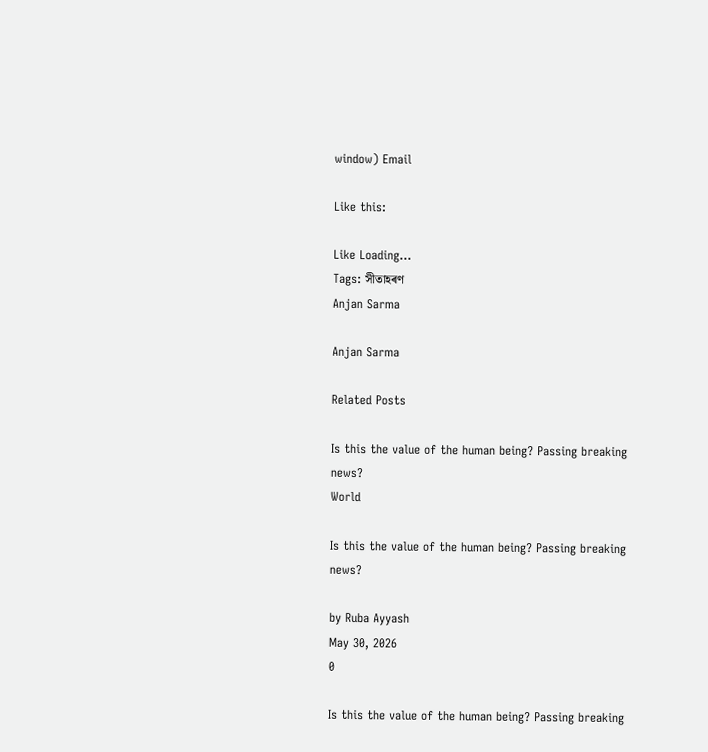window) Email

Like this:

Like Loading…
Tags: সীতাহৰণ
Anjan Sarma

Anjan Sarma

Related Posts

Is this the value of the human being? Passing breaking news?
World

Is this the value of the human being? Passing breaking news?

by Ruba Ayyash
May 30, 2026
0

Is this the value of the human being? Passing breaking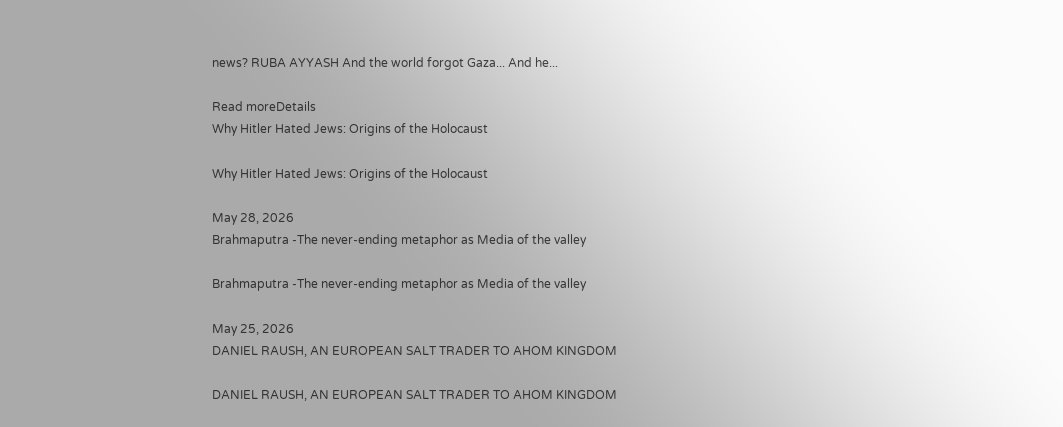news? RUBA AYYASH And the world forgot Gaza... And he...

Read moreDetails
Why Hitler Hated Jews: Origins of the Holocaust

Why Hitler Hated Jews: Origins of the Holocaust

May 28, 2026
Brahmaputra -The never-ending metaphor as Media of the valley

Brahmaputra -The never-ending metaphor as Media of the valley

May 25, 2026
DANIEL RAUSH, AN EUROPEAN SALT TRADER TO AHOM KINGDOM

DANIEL RAUSH, AN EUROPEAN SALT TRADER TO AHOM KINGDOM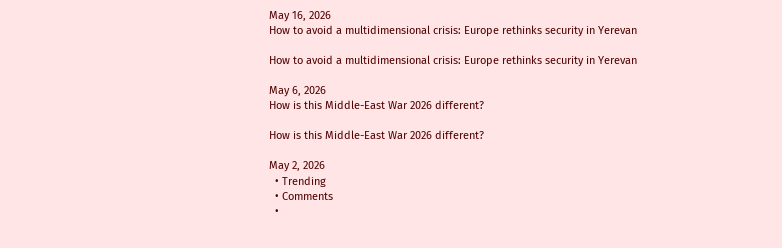May 16, 2026
How to avoid a multidimensional crisis: Europe rethinks security in Yerevan

How to avoid a multidimensional crisis: Europe rethinks security in Yerevan

May 6, 2026
How is this Middle-East War 2026 different?

How is this Middle-East War 2026 different?

May 2, 2026
  • Trending
  • Comments
  •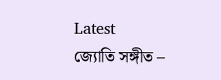Latest
জ্যোতি সঙ্গীত –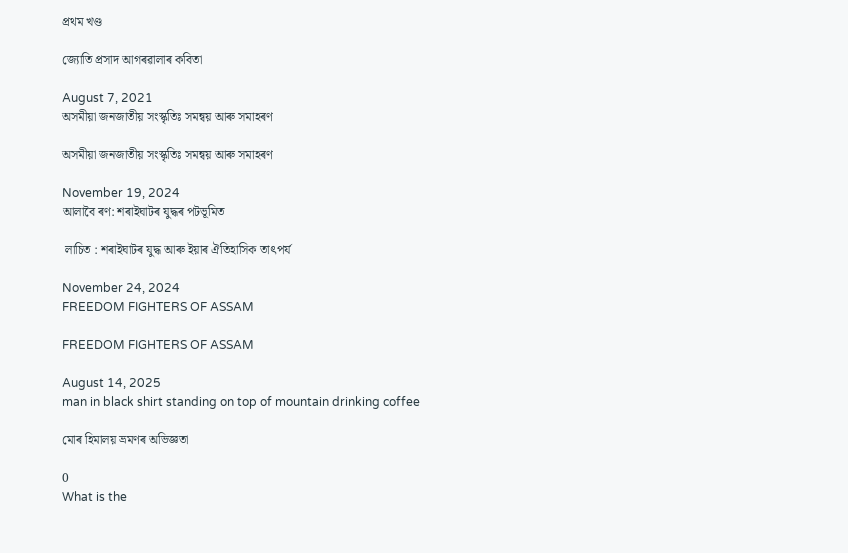প্ৰথম খণ্ড

জ্যোতি প্ৰসাদ আগৰৱালাৰ কবিতা

August 7, 2021
অসমীয়া জনজাতীয় সংস্কৃতিঃ সমন্বয় আৰু সমাহৰণ

অসমীয়া জনজাতীয় সংস্কৃতিঃ সমন্বয় আৰু সমাহৰণ

November 19, 2024
আলাবৈ ৰণ: শৰাইঘাটৰ যুদ্ধৰ পটভূমিত

 লাচিত : শৰাইঘাটৰ যুদ্ধ আৰু ইয়াৰ ঐতিহাসিক তাৎপৰ্য

November 24, 2024
FREEDOM FIGHTERS OF ASSAM

FREEDOM FIGHTERS OF ASSAM

August 14, 2025
man in black shirt standing on top of mountain drinking coffee

মোৰ হিমালয় ভ্ৰমণৰ অভিজ্ঞতা

0
What is the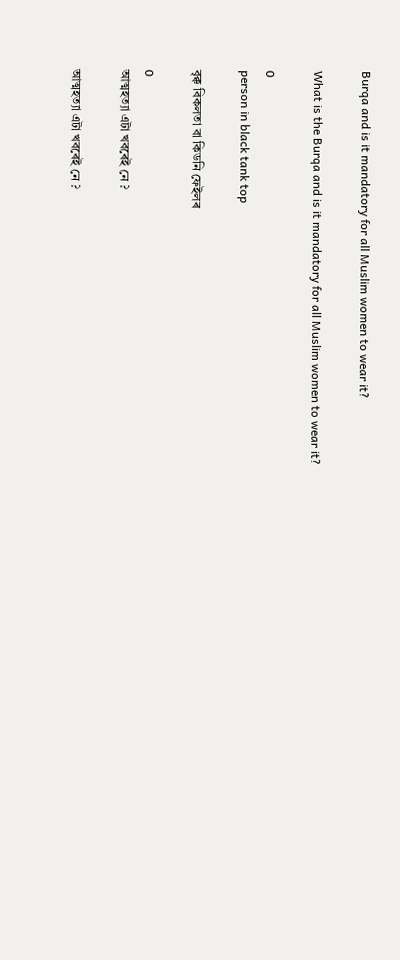Burqa and is it mandatory for all Muslim women to wear it?

What is the Burqa and is it mandatory for all Muslim women to wear it?

0
person in black tank top

বৃক্ক বিকলতা বা কিডনি ফেইলৰ

0
আত্মহত্যা এটা খবৰেই নে ?

আত্মহত্যা এটা খবৰেই নে ?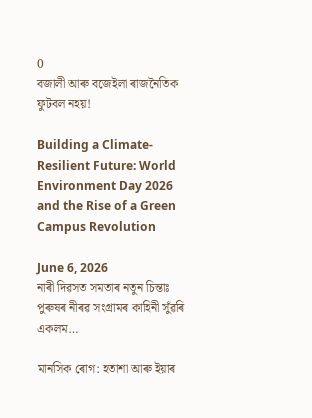0
বজালী আৰু বজেইলা ৰাজনৈতিক ফুটবল নহয়!

Building a Climate-Resilient Future: World Environment Day 2026 and the Rise of a Green Campus Revolution

June 6, 2026
নাৰী দিৱসত সমতাৰ নতুন চিন্তাঃ পুৰুষৰ নীৰৱ সংগ্ৰামৰ কাহিনী সুঁৱৰি একলম…

মানসিক ৰোগ: হতাশা আৰু ইয়াৰ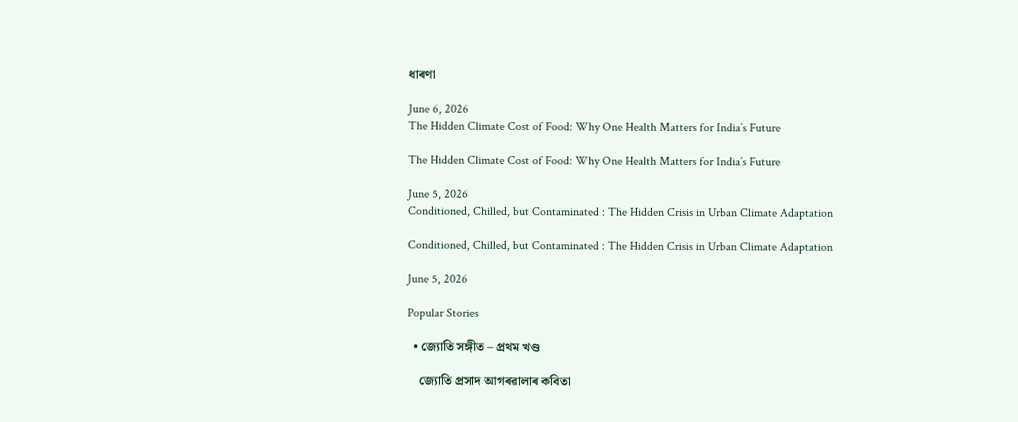ধাৰণা

June 6, 2026
The Hidden Climate Cost of Food: Why One Health Matters for India’s Future

The Hidden Climate Cost of Food: Why One Health Matters for India’s Future

June 5, 2026
Conditioned, Chilled, but Contaminated : The Hidden Crisis in Urban Climate Adaptation

Conditioned, Chilled, but Contaminated : The Hidden Crisis in Urban Climate Adaptation

June 5, 2026

Popular Stories

  • জ্যোতি সঙ্গীত – প্ৰথম খণ্ড

    জ্যোতি প্ৰসাদ আগৰৱালাৰ কবিতা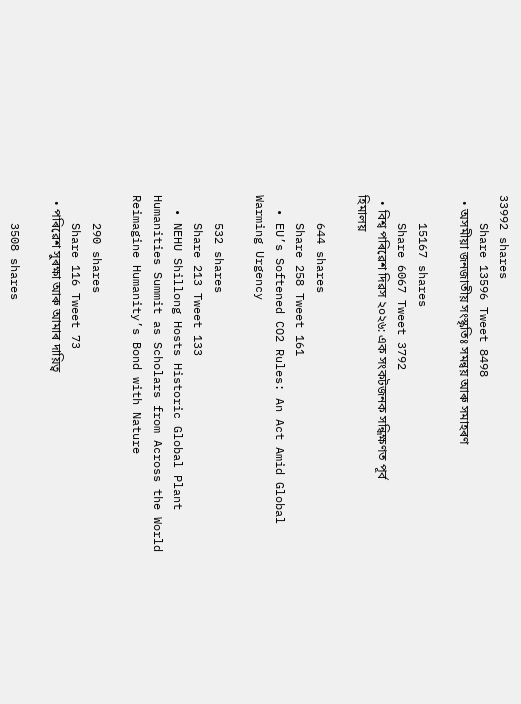33992 shares
    Share 13596 Tweet 8498
  • অসমীয়া জনজাতীয় সংস্কৃতিঃ সমন্বয় আৰু সমাহৰণ

    15167 shares
    Share 6067 Tweet 3792
  • বিশ্ব পৰিৱেশ দিৱস ২০২৬: এক সংকটজনক সন্ধিক্ষণত পূৰ্ব হিমালয়

    644 shares
    Share 258 Tweet 161
  • EU’s Softened CO2 Rules: An Act Amid Global Warming Urgency

    532 shares
    Share 213 Tweet 133
  • NEHU Shillong Hosts Historic Global Plant Humanities Summit as Scholars from Across the World Reimagine Humanity’s Bond with Nature

    290 shares
    Share 116 Tweet 73
  • পৰিৱেশ সুৰক্ষা আৰু আমাৰ দায়িত্ব

    3508 shares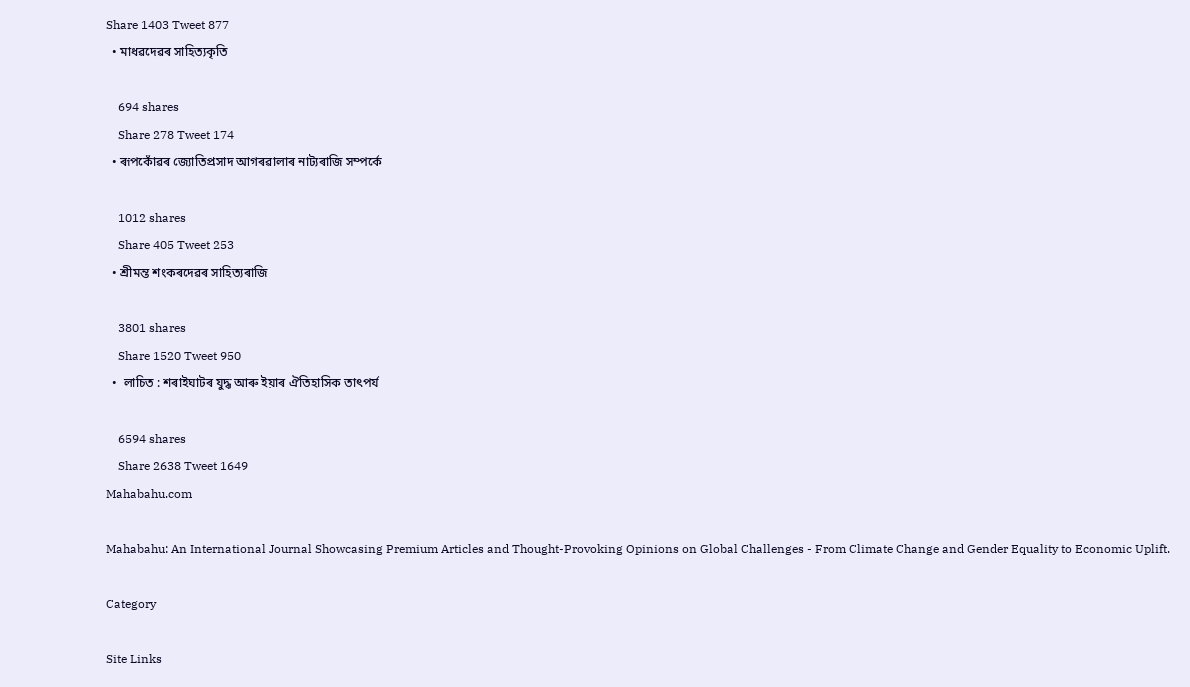Share 1403 Tweet 877
  • মাধৱদেৱৰ সাহিত্যকৃতি

    694 shares
    Share 278 Tweet 174
  • ৰূপকোঁৱৰ জ্যোতিপ্ৰসাদ আগৰৱালাৰ নাট্যৰাজি সম্পৰ্কে

    1012 shares
    Share 405 Tweet 253
  • শ্ৰীমন্ত শংকৰদেৱৰ সাহিত্যৰাজি

    3801 shares
    Share 1520 Tweet 950
  •  লাচিত : শৰাইঘাটৰ যুদ্ধ আৰু ইয়াৰ ঐতিহাসিক তাৎপৰ্য

    6594 shares
    Share 2638 Tweet 1649
Mahabahu.com

Mahabahu: An International Journal Showcasing Premium Articles and Thought-Provoking Opinions on Global Challenges - From Climate Change and Gender Equality to Economic Uplift.

Category

Site Links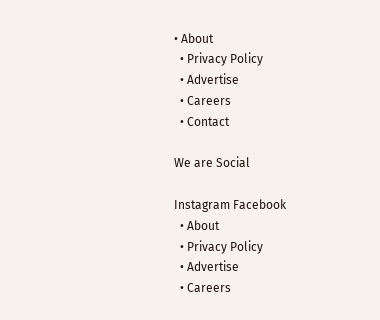• About
  • Privacy Policy
  • Advertise
  • Careers
  • Contact

We are Social

Instagram Facebook
  • About
  • Privacy Policy
  • Advertise
  • Careers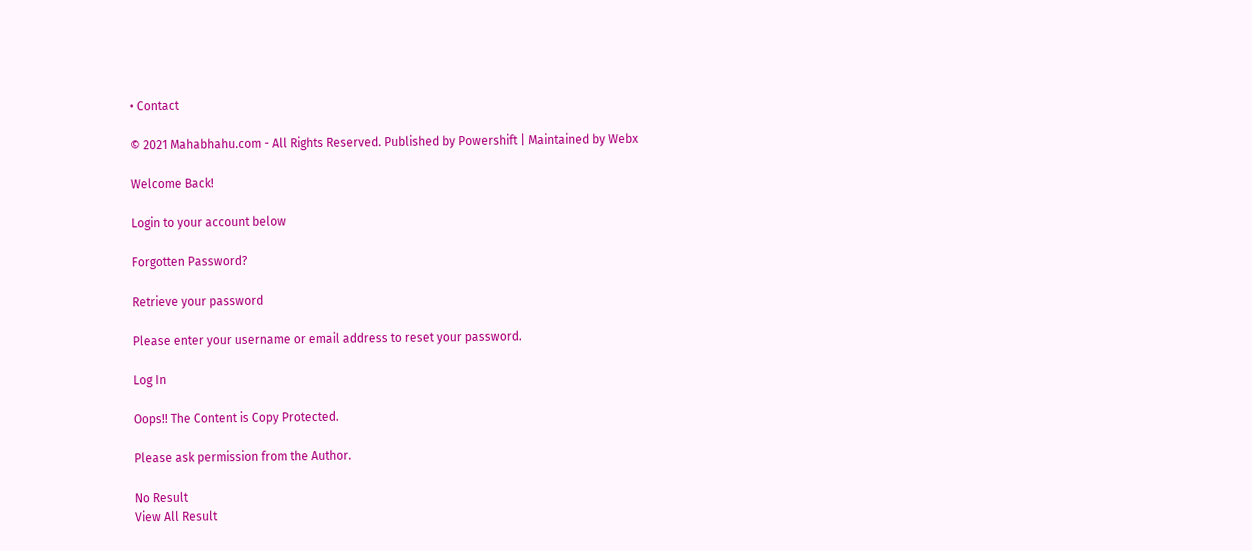• Contact

© 2021 Mahabhahu.com - All Rights Reserved. Published by Powershift | Maintained by Webx

Welcome Back!

Login to your account below

Forgotten Password?

Retrieve your password

Please enter your username or email address to reset your password.

Log In

Oops!! The Content is Copy Protected.

Please ask permission from the Author.

No Result
View All Result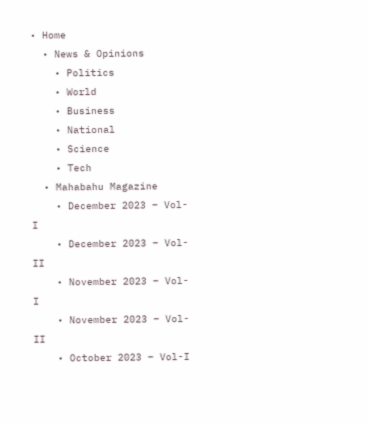• Home
  • News & Opinions
    • Politics
    • World
    • Business
    • National
    • Science
    • Tech
  • Mahabahu Magazine
    • December 2023 – Vol-I
    • December 2023 – Vol-II
    • November 2023 – Vol-I
    • November 2023 – Vol-II
    • October 2023 – Vol-I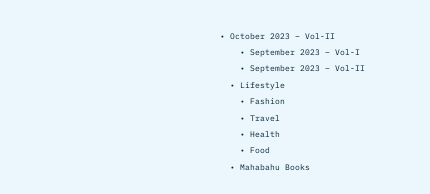• October 2023 – Vol-II
    • September 2023 – Vol-I
    • September 2023 – Vol-II
  • Lifestyle
    • Fashion
    • Travel
    • Health
    • Food
  • Mahabahu Books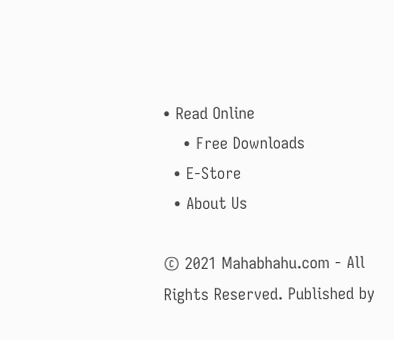• Read Online
    • Free Downloads
  • E-Store
  • About Us

© 2021 Mahabhahu.com - All Rights Reserved. Published by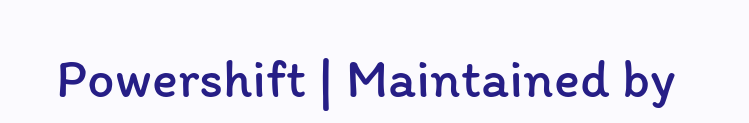Powershift | Maintained by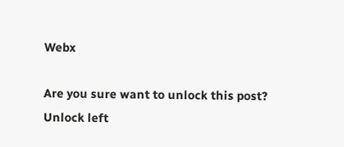Webx

Are you sure want to unlock this post?
Unlock left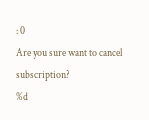: 0
Are you sure want to cancel subscription?
%d